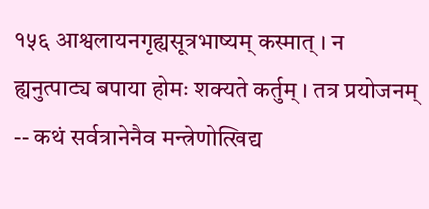१५६ आश्वलायनगृह्यसूत्रभाष्यम् कस्मात् । न ह्यनुत्पाट्य बपाया होमः शक्यते कर्तुम् । तत्र प्रयोजनम् -- कथं सर्वत्रानेनैव मन्त्रेणोत्खिद्य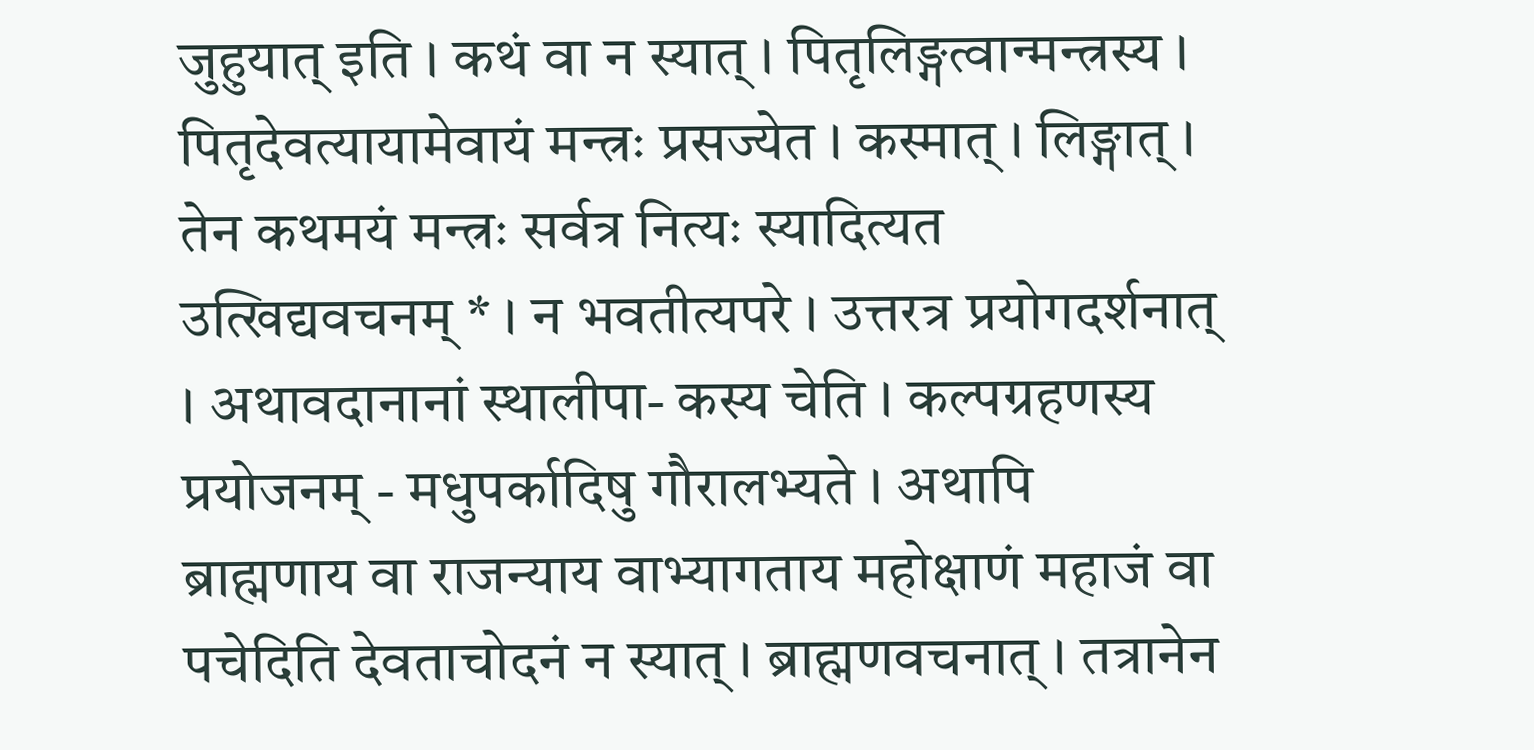जुहुयात् इति । कथं वा न स्यात् । पितृलिङ्गत्वान्मन्त्रस्य । पितृदेवत्यायामेवायं मन्त्रः प्रसज्येत । कस्मात् । लिङ्गात् । तेन कथमयं मन्त्रः सर्वत्र नित्यः स्यादित्यत उत्खिद्यवचनम् * । न भवतीत्यपरे । उत्तरत्र प्रयोगदर्शनात् । अथावदानानां स्थालीपा- कस्य चेति । कल्पग्रहणस्य प्रयोजनम् - मधुपर्कादिषु गौरालभ्यते । अथापि ब्राह्मणाय वा राजन्याय वाभ्यागताय महोक्षाणं महाजं वा पचेदिति देवताचोदनं न स्यात् । ब्राह्मणवचनात् । तत्रानेन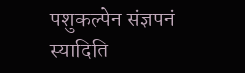पशुकल्पेन संज्ञपनं स्यादिति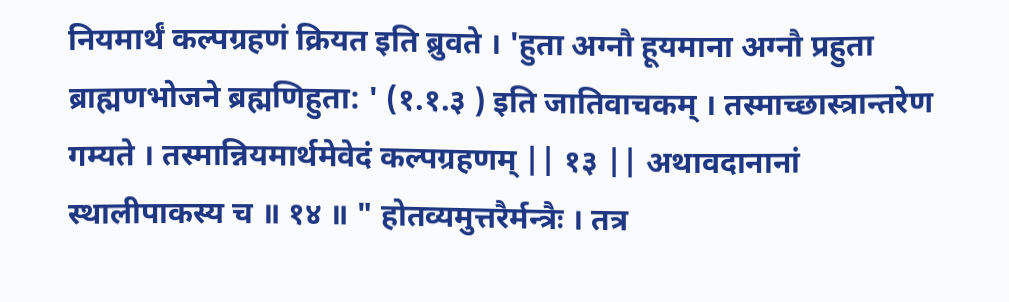नियमार्थं कल्पग्रहणं क्रियत इति ब्रुवते । 'हुता अग्नौ हूयमाना अग्नौ प्रहुता ब्राह्मणभोजने ब्रह्मणिहुता: ' (१.१.३ ) इति जातिवाचकम् । तस्माच्छास्त्रान्तरेण गम्यते । तस्मान्नियमार्थमेवेदं कल्पग्रहणम् || १३ || अथावदानानां स्थालीपाकस्य च ॥ १४ ॥ " होतव्यमुत्तरैर्मन्त्रैः । तत्र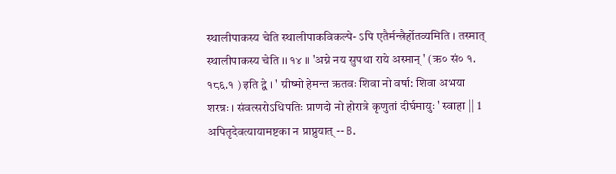स्थालीपाकस्य चेति स्थालीपाकविकल्पे- ऽपि एतैर्मन्त्रैर्होतव्यमिति । तस्मात् स्थालीपाकस्य चेति ।। १४ ।। 'अग्ने नय सुपथा राये अस्मान् ' (ऋ० सं० १. १८६.१ ) इति द्वे । ' ग्रीष्मो हेमन्त ऋतवः शिवा नो वर्षा: शिवा अभया शरन्नः । संवत्सरोऽधिपतिः प्राणदो नो होरात्रे कृणुतां दीर्घमायुः ' स्वाहा || 1 अपितृदेवत्यायामष्टका न प्राप्नुयात् -- B.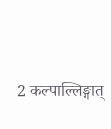2 कल्पाल्लिङ्गात्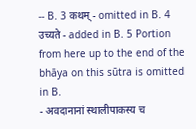-- B. 3 कथम् - omitted in B. 4 उच्यते - added in B. 5 Portion from here up to the end of the bhāya on this sūtra is omitted in B.
- अवदानानां स्थालीपाकस्य च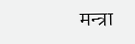मन्त्रा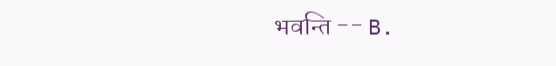भवन्ति -- B.